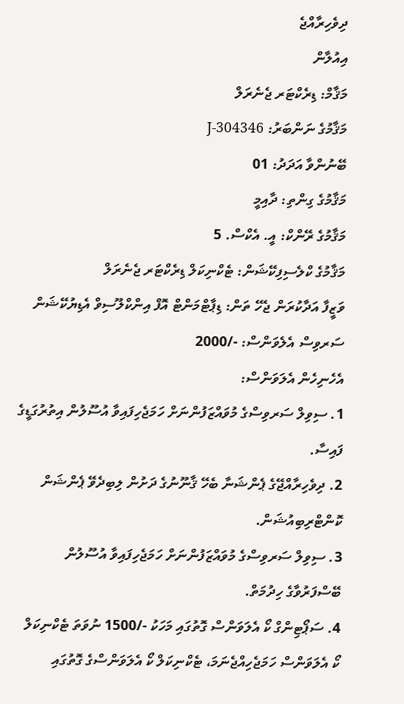ދިވެހިރާއްޖެ
އިއުލާން
މަޤާމް: ޑިރެކްޓަރ ޖެނެރަލް
މަޤާމުގެ ނަންބަރު: J-304346
ބޭނުންވާ އަދަދު: 01
މަޤާމުގެ ގިންތި: ދާއިމީ
މަޤާމުގެ ރޭންކް: އީ. އެކްސް. 5
މަޤާމުގެ ކްލެސިފިކޭޝަން: ޓެކްނިކަލް ޑިރެކްޓަރ ޖެނެރަލް
ވަޒީފާ އަދާކުރަން ޖެހޭ ތަން: ޑިޕާޓްމަންޓް އޮފް އިންކްލޫސިވް އެޑިޔުކޭޝަން
ސަރވިސް އެލެވަންސް: -/2000
އެހެނިހެން އެލަވަންސް:
1. ސިވިލް ސަރވިސްގެ މުވައްޒަފުންނަށް ހަމަޖެހިފައިވާ އުސޫލުން އިތުރުގަޑީގެ ފައިސާ.
2. ދިވެހިރާއްޖޭގެ ޕެންޝަނާ ބެހޭ ޤާނޫނުގެ ދަށުން ލިބިދެވޭ ޕެންޝަން ކޮންޓްރިބިއުޝަން.
3. ސިވިލް ސަރވިސްގެ މުވައްޒަފުންނަށް ހަމަޖެހިފައިވާ އުސޫލުން ބޭސްފަރުވާގެ ހިދުމަތް.
4. ސަޕޯޓިންގް ކޯ އެލަވަންސް ގޮތުގައި މަހަކު -/1500 ނުވަތަ ޓެކްނިކަލް ކޯ އެލަވަންސް ހަމަޖެހިއްޖެނަމަ، ޓެކްނިކަލް ކޯ އެލަވަންސްގެ ގޮތުގައި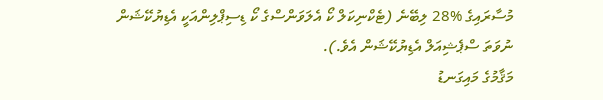މުސާރައިގެ %28 ލިބޭނެ (ޓެކްނިކަލް ކޯ އެލަވަންސްގެ ކޯ ޑިސިޕްލިންއަކީ އެޑިޔުކޭޝަން ނުވަތަ ސްޕެޝިއަލް އެޑިޔުކޭޝަން އެވެ.).
މަޤާމުގެ މައިގަނޑު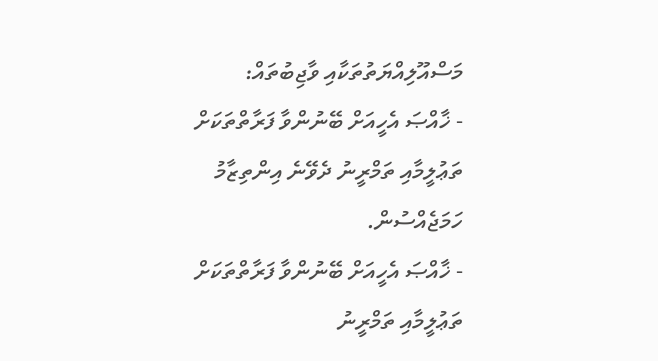މަސްއޫލިއްޔަތުތަކާއި ވާޖިބުތައް:
- ޚާއްޞަ އެހީއަށް ބޭނުންވާ ފަރާތްތަކަށް ތަޢުލީމާއި ތަމްރީނު ދެވޭނެ އިންތިޒާމު ހަމަޖެއްސުން.
- ޚާއްޞަ އެހީއަށް ބޭނުންވާ ފަރާތްތަކަށް ތަޢުލީމާއި ތަމްރީނު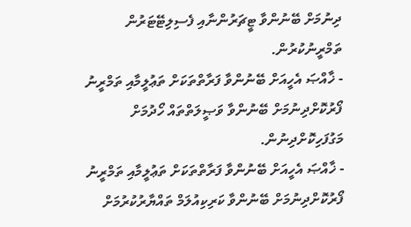ދިނުމަށް ބޭނުންވާ ޓީޗަރުންނާއި ފެސިލިޓޭޓަރުން ތަމްރީނުކުރުން.
- ޚާއްޞަ އެހީއަށް ބޭނުންވާ ފަރާތްތަކަށް ތަޢުލީމާއި ތަމްރީނު ފޯރުކޮށްދިނުމަށް ބޭނުންވާ ވަޞީލަތްތައް ހޯދުމަށް މަގުފަހިކޮށްދިނުން.
- ޚާއްޞަ އެހީއަށް ބޭނުންވާ ފަރާތްތަކަށް ތަޢުލީމާއި ތަމްރީނު ފޯރުކޮށްދިނުމަށް ބޭނުންވާ ކަރިކިއުލަމް ތައްޔާރުކުރުމަށް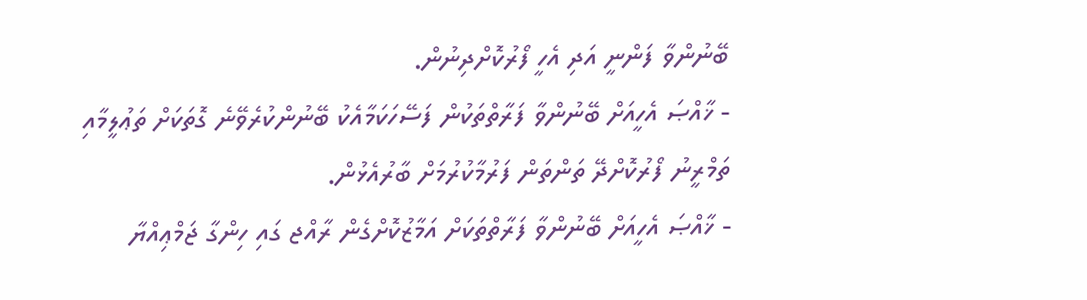ބޭނުންވާ ފަންނީ އަދި އެހީ ފޯރުކޮށްދިނުން.
- ޚާއްޞަ އެހީއަށް ބޭނުންވާ ފަރާތްތަކުން ފަސޭހަކަމާއެކު ބޭނުންކުރެވޭނެ ގޮތަކަށް ތަޢުލީމާއި ތަމްރީނު ފޯރުކޮށްދޭ ތަންތަން ފަރުމާކުރުމަށް ބާރުއެޅުން.
- ޚާއްޞަ އެހީއަށް ބޭނުންވާ ފަރާތްތަކަށް އަމާޒުކޮށްގެން ރާއްޖ ގައި ހިންގާ ޖަމްޢިއްޔާ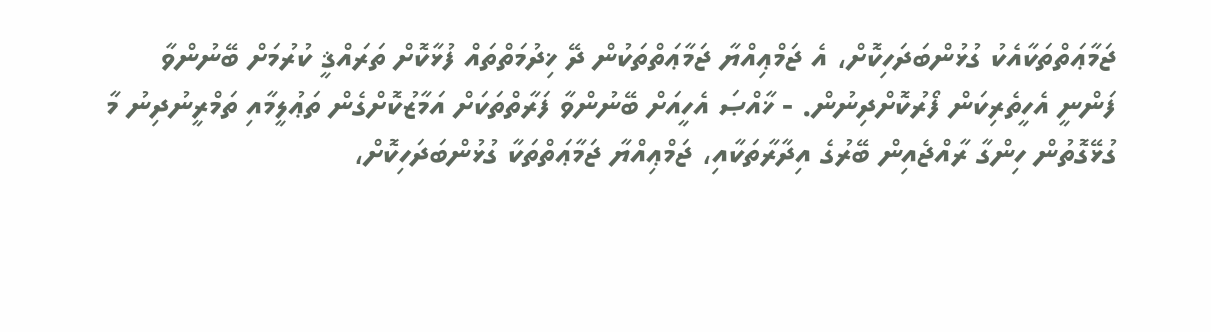ޖަމާޢަތްތަކާއެކު ގުޅުންބަދަހިކޮށް، އެ ޖަމްޢިއްޔާ ޖަމާޢަތްތަކުން ދޭ ޚިދުމަތްތައް ފުޅާކޮށް ތަރައްޤީ ކުރުމަށް ބޭނުންވާ
ފަންނީ އެހީތެރިކަން ފޯރުކޮށްދިނުން. - ޚާއްޞަ އެހީއަށް ބޭނުންވާ ފަރާތްތަކަށް އަމާޒުކޮށްގެން ތަޢުލީމާއި ތަމްރީނުދިނު މާ ގުޅޭގޮތުން ހިންގާ ރާއްޖެއިން ބޭރުގެ އިދާރާތަކާއި، ޖަމްޢިއްޔާ ޖަމާޢަތްތަކާ ގުޅުންބަދަހިކޮށް،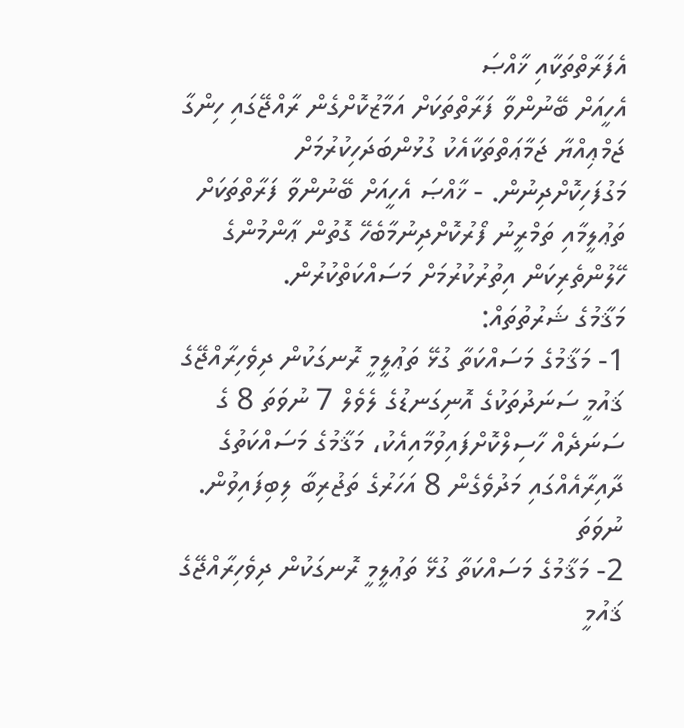އެފަރާތްތަކާއި ޚާއްޞަ
އެހީއަށް ބޭނުންވާ ފަރާތްތަކަށް އަމާޒުކޮށްގެން ރާއްޖޭގައި ހިންގާ ޖަމްޢިއްޔާ ޖަމާޢަތްތަކާއެކު ގުޅުންބަދަހިކުރުމަށް މަގުފަހިކޮށްދިނުން. - ޚާއްޞަ އެހީއަށް ބޭނުންވާ ފަރާތްތަކަށް ތަޢުލީމާއި ތަމްރީނު ފޯރުކޮށްދިނުމާބެހޭ ގޮތުން ޢާންމުންގެ ހޭލުންތެރިކަން އިތުރުކުރުމަށް މަސައްކަތްކުރުން.
މަޤާމުގެ ޝަރުތުތައް:
1- މަޤާމުގެ މަސައްކަތާ ގުޅޭ ތަޢުލީމީ ރޮނގަކުން ދިވެހިރާއްޖޭގެ ޤައުމީ ސަނަދުތަކުގެ އޮނިގަނޑުގެ ލެވެލް 7 ނުވަތަ 8 ގެ ސަނަދެއް ހާސިލްކޮށްފައިވުމާއިއެކު، މަޤާމުގެ މަސައްކަތުގެ ދާއިރާއެއްގައި މަދުވެގެން 8 އަހަރުގެ ތަޖުރިބާ ލިބިފައިވުން.
ނުވަތަ
2- މަޤާމުގެ މަސައްކަތާ ގުޅޭ ތަޢުލީމީ ރޮނގަކުން ދިވެހިރާއްޖޭގެ ޤައުމީ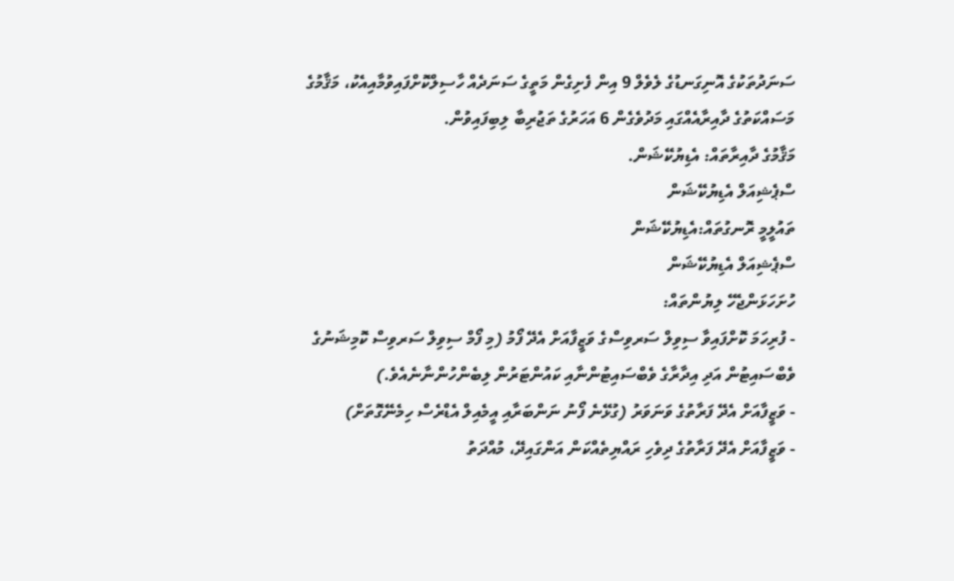ސަނަދުތަކުގެ އޮނިގަނޑުގެ ލެވެލް 9 އިން ފެށިގެން މަތީގެ ސަނަދެއް ހާސިލްކޮށްފައިވުމާއިއެކު، މަޤާމުގެ މަސައްކަތުގެ ދާއިރާއެއްގައި މަދުވެގެން 6 އަހަރުގެ ތަޖުރިބާ ލިބިފައިވުން.
މަޤާމުގެ ދާއިރާތައް: އެޑިޔުކޭޝަން.
ސްޕެޝިއަލް އެޑިޔުކޭޝަން
ތައުލީމީ ރޮނގުތައް:އެޑިޔުކޭޝަން
ސްޕެޝިއަލް އެޑިޔުކޭޝަން
ހުށަހަޅަންޖެހޭ ލިޔުންތައް:
- ފުރިހަމަ ކޮށްފައިވާ ސިވިލް ސަރވިސްގެ ވަޒީފާއަށް އެދޭ ފޯމު (މި ފޯމް ސިވިލް ސަރވިސް ކޮމިޝަނުގެ ވެބްސައިޓުން އަދި އިދާރާގެ ވެބްސައިޓުންނާއި ކައުންޓަރުން ލިބެންހުންނާނެއެވެ.)
- ވަޒީފާއަށް އެދޭ ފަރާތުގެ ވަނަވަރު (ގުޅޭނެ ފޯނު ނަންބަރާއި އީމެއިލް އެޑްރެސް ހިމެނޭގޮތަށް)
- ވަޒީފާއަށް އެދޭ ފަރާތުގެ ދިވެހި ރައްޔިތެއްކަން އަންގައިދޭ، މުއްދަތު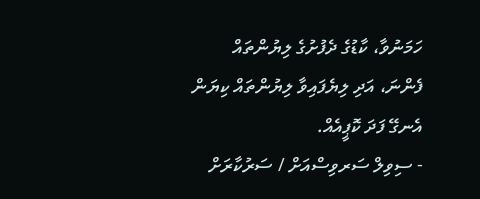ހަމަނުވާ، ކާޑުގެ ދެފުށުގެ ލިޔުންތައް ފެންނަ، އަދި ލިޔެފައިވާ ލިޔުންތައް ކިޔަން އެނގޭ ފަދަ ކޮޕީއެއް.
- ސިވިލް ސަރވިސްއަށް / ސަރުކާރަށް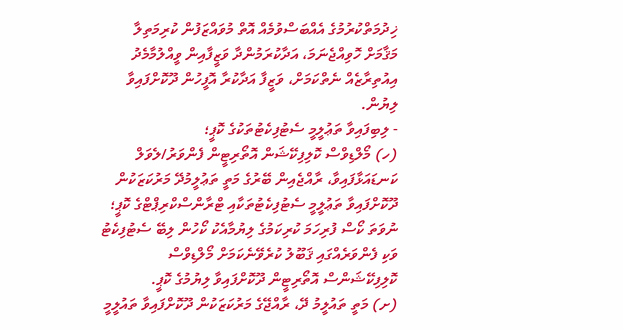ޚިދުމަތްކުރުމުގެ އެއްބަސްވުމެއް އޮތް މުވައްޒަފުން ކުރިމަތިލާ މަޤާމަށް ހޮވިއްޖެނަމަ، އަދާކުރަމުންދާ ވަޒީފާއިން ވީއްލުމާމެދު އިއުތިރާޒެއް ނެތްކަމަށް، ވަޒީފާ އަދާކުރާ އޮފީހުން ދޫކޮށްފައިވާ ލިޔުން.
- ލިބިފައިވާ ތަޢުލީމީ ސެޓުފިކެޓުތަކުގެ ކޮޕީ؛
(ހ) މޯލްޑިވްސް ކޮލިފިކޭޝަން އޮތޯރިޓީން ފެންވަރު/ލެވަލް ކަނޑައަޅާފައިވާ، ރާއްޖެއިން ބޭރުގެ މަތީ ތަޢުލީމުދޭ މަރުކަޒަކުން ދޫކޮށްފައިވާ ތަޢުލީމީ ސެޓުފިކެޓުތަކާއި ޓްރާންސްކްރިޕްޓްގެ ކޮޕީ؛ ނުވަތަ ކޯސް ފުރިހަމަ ކުރިކަމުގެ ލިޔުމާއެކު ކޯހުން ލިބޭ ސެޓުފިކެޓު ވަކި ފެންވަރެއްގައި ޤަބޫލު ކުރެވޭނެކަމަށް މޯލްޑިވްސް ކޮލިފިކޭޝަންސް އޮތޯރިޓީން ދޫކޮށްފައިވާ ލިޔުމުގެ ކޮޕީ.
(ށ) މަތީ ތައުލީމު ދޭ، ރާއްޖޭގެ މަރުކަޒަކުން ދޫކޮށްފައިވާ ތައުލީމީ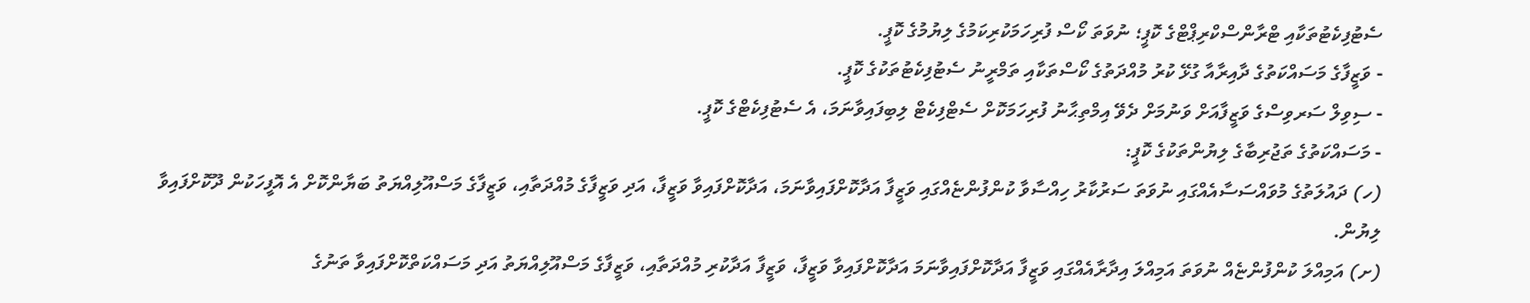ސެޓުފިކެޓުތަކާއި ޓްރާންސްކްރިޕްޓްގެ ކޮޕީ؛ ނުވަތަ ކޯސް ފުރިހަމަކުރިކަމުގެ ލިޔުމުގެ ކޮޕީ.
- ވަޒީފާގެ މަސައްކަތުގެ ދާއިރާއާ ގުޅޭ ކުރު މުއްދަތުގެ ކޯސްތަކާއި ތަމްރީނު ސެޓުފިކެޓުތަކުގެ ކޮޕީ.
- ސިވިލް ސަރވިސްގެ ވަޒީފާއަށް ވަނުމަށް ދެވޭ އިމްތިޙާނު ފުރިހަމަކޮށް ސެޓްފިކެޓް ލިބިފައިވާނަމަ، އެ ސެޓުފިކެޓްގެ ކޮޕީ.
- މަސައްކަތުގެ ތަޖުރިބާގެ ލިޔުންތަކުގެ ކޮޕީ:
(ހ) ދައުލަތުގެ މުވައްސަސާއެއްގައި ނުވަތަ ސަރުކާރު ހިއްސާވާ ކުންފުންޏެއްގައި ވަޒީފާ އަދާކޮށްފައިވާނަމަ، އަދާކޮށްފައިވާ ވަޒީފާ، އަދި ވަޒީފާގެ މުއްދަތާއި، ވަޒީފާގެ މަސްއޫލިއްޔަތު ބަޔާންކޮށް އެ އޮފީހަކުން ދޫކޮށްފައިވާ ލިޔުން.
(ށ) އަމިއްލަ ކުންފުންޏެއް ނުވަތަ އަމިއްލަ އިދާރާއެއްގައި ވަޒީފާ އަދާކޮށްފައިވާނަމަ އަދާކޮށްފައިވާ ވަޒީފާ، ވަޒީފާ އަދާކުރި މުއްދަތާއި، ވަޒީފާގެ މަސްއޫލިއްޔަތު އަދި މަސައްކަތްކޮށްފައިވާ ތަނުގެ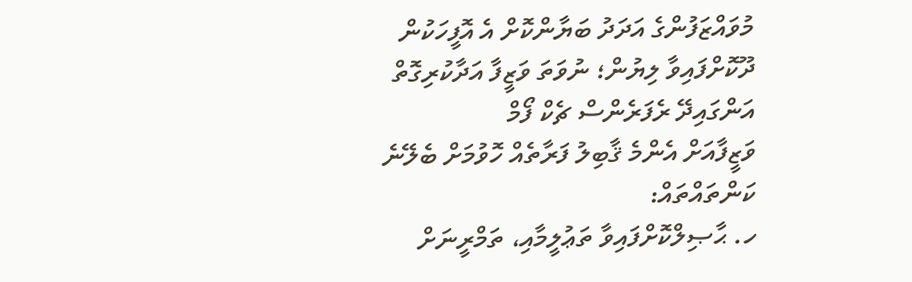މުވައްޒަފުންގެ އަދަދު ބަޔާންކޮށް އެ އޮފީހަކުން ދޫކޮށްފައިވާ ލިޔުން؛ ނުވަތަ ވަޒީފާ އަދާކުރިގޮތް އަންގައިދޭ ރެފަރެންސް ޗެކް ފޯމް
ވަޒީފާއަށް އެންމެ ޤާބިލު ފަރާތެއް ހޮވުމަށް ބެލޭނެ ކަންތައްތައް:
ހ. ޙާޞިލްކޮށްފައިވާ ތަޢުލީމާއި، ތަމްރީނަށް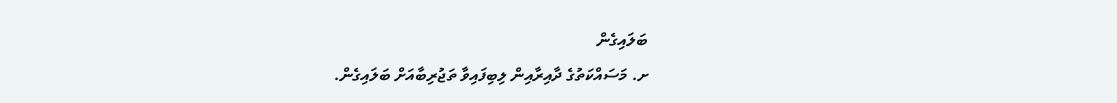ބަލައިގެން
ށ. މަސައްކަތުގެ ދާއިރާއިން ލިބިފައިވާ ތަޖުރިބާއަށް ބަލައިގެން.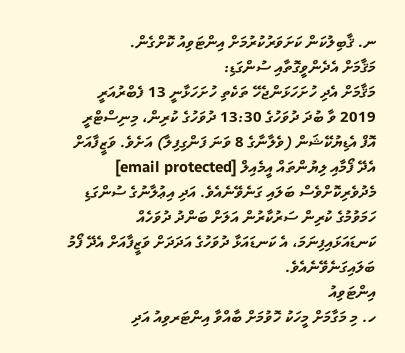ނ. ޤާބިލުކަން ކަށަވަރުކުރުމަށް އިންޓަވިއު ކޮށްގެން.
މަޤާމަށް އެދެންވީގޮތާއި ސުންގަޑި:
މަޤާމަށް އެދި ހުށަހަޅަންޖެހޭ ތަކެތި ހުށަހަޅާނީ 13 ފެބްރުއަރީ 2019 ވާ ބުދަ ދުވަހުގެ 13:30 ދުވަހުގެ ކުރިން، މިނިސްޓްރީ އޮފް އެޑިޔުކޭޝަން (ވެލާނާގެ 8 ވަނަ ފަންގިފިލާ) އަށެވެ. ވަޒީފާއަށް އެދޭ ފޯމާއި ލިޔުންތައް އީމެއިލް [email protected] މެދުވެރިކޮށްވެސް ބަލައި ގަނެވޭނެއެވެ. އަދި އިޢުލާނުގެ ސުންގަޑި ހަމަވުމުގެ ކުރިން ސަރުކާރުން އަލަށް ބަންދު ދުވަހެއް ކަނޑައަޅައިފިނަމަ، އެ ކަނޑައަޅާ ދުވަހުގެ އަދަދަށް ވަޒީފާއަށް އެދޭ ފޯމު ބަލައިގަނެވޭނެއެވެ.
އިންޓަވިއު
ހ. މި މަގާމަށް މީހަކު ހޮވުމަށް ބާއްވާ އިންޓަރވިއު އަދި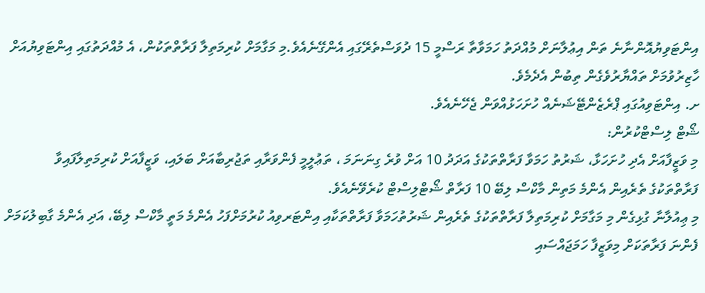އިންޓަވިޔުއޮންނާނެ ތަން އިޢުލާނަށް މުއްދަތު ހަމަވާތާ ރަސްމީ 15 ދުވަސްތެރޭގައި އެންގޭނެއެވެ.މި މަގާމަށް ކުރިމަތިލާ ފަރާތްތަކުން، އެ މުއްދަތުގައި އިންޓަވިޔުއަށް ހާޒިރުވުމަށް ތައްޔާރުވެގެން ތިބުން އެދެމެވެ.
ށ. އިންޓަވިއުގައި ޕްރެޒެންޓޭޝަނެއް ހުށަހަޅުއްވަން ޖެހޭނެއެވެ.
ޝޯޓް ލިސްޓްކުރުން:
މި ވަޒީފާއަށް އެދި ހުށަހަޅާ، ޝަރުތު ހަމަވާ ފަރާތްތަކުގެ އަދަދު 10 އަށް ވުރެ ގިނަނަމަ ، ތަޢުލީމީ ފެންވަރާއި ތަޖުރިބާއަށް ބަލައި، ވަޒީފާއަށް ކުރިމަތިލާފައިވާ ފަރާތްތަކުގެ ތެރެއިން އެންމެ މަތިން މާކްސް ލިބޭ 10 ފަރާތް ޝޯޓްލިސްޓް ކުރެވޭނެއެވެ.
މި ޢިއުލާނާ ގުޅިގެން މި މަގާމަށް ކުރިމަތިލާ ފަރާތްތަކުގެ ތެރެއިން ޝަރުތުހަމަވާ ފަރާތްތަކާއި އިންޓަރވިއު ކުރުމަށްފަހު އެންމެ މަތީ މާކްސް ލިބޭ، އަދި އެންމެ ގާބިލުކަމަށް ފެންނަ ފަރާތަކަށް މިވަޒީފާ ހަމަޖައްސައި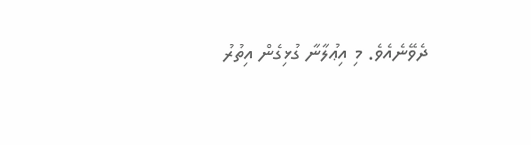ދެވޭނެއެވެ. މި އިޢުލާނާ ގުޅިގެން އިތުރު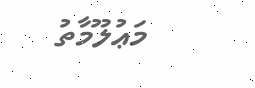މަޢުލޫމާތު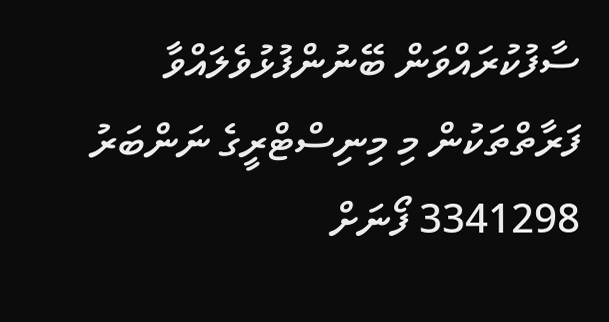ސާފުކުރައްވަން ބޭނުންފުޅުވެލައްވާ ފަރާތްތަކުން މި މިނިސްޓްރީގެ ނަންބަރު 3341298 ފޯނަށް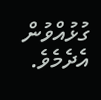ގުޅުއްވުން އެދެމެވެ.